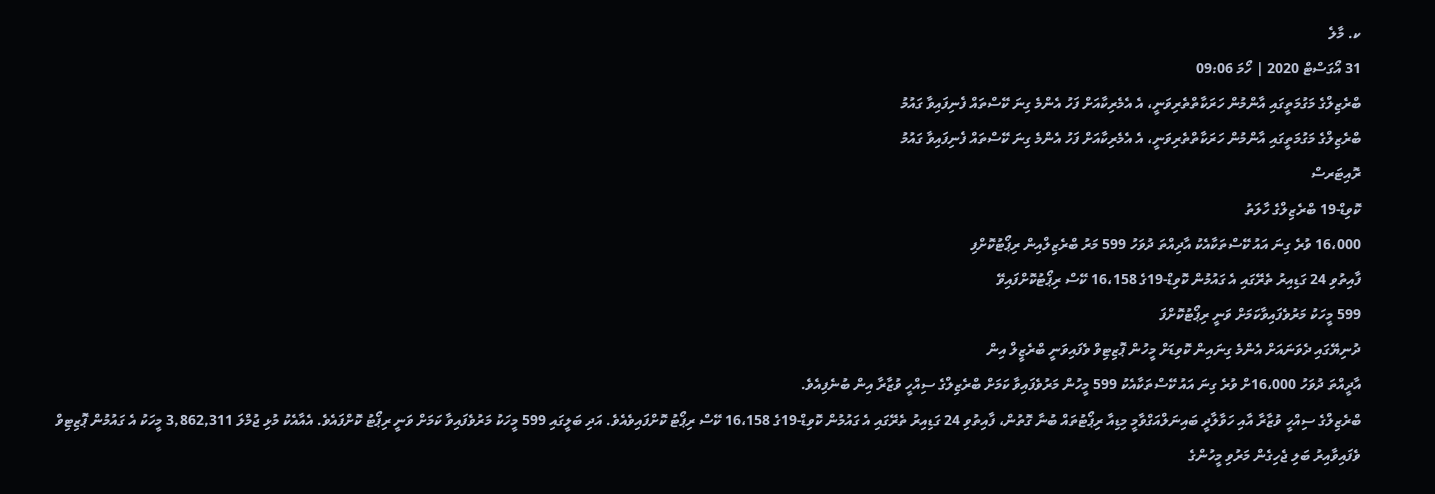ކ. މާލެ
31 އޯގަސްޓް 2020 | ހޯމަ 09:06
ބްރެޒިލްގެ މަގުމަތީގައި އާންމުން ހަރަކާތްތެރިވަނީ، އެ އެމެރިކާއަށް ފަހު އެންމެ ގިނަ ކޭސްތައް ފެނިފައިވާ ގައުމު
ބްރެޒިލްގެ މަގުމަތީގައި އާންމުން ހަރަކާތްތެރިވަނީ، އެ އެމެރިކާއަށް ފަހު އެންމެ ގިނަ ކޭސްތައް ފެނިފައިވާ ގައުމު
ރޮއިޓަރސް
ކޮވިޑް-19 ބްރެޒިލްގެ ހާލަތު
16،000 ވުރެ ގިނަ އައު ކޭސްތަކާއެކު އާދިއްތަ ދުވަހު 599 މަރު ބްރެޒިލްއިން ރިޕޯޓުކޮށްފި
ފާއިތުވި 24 ގަޑިއިރު ތެރޭގައި އެ ގައުމުން ކޮވިޑް-19ގެ 16،158 ކޭސް ރިޕޯޓުކޮށްފައިވޭ
599 މީހަކު މަރުވެފައިވާކަމަށް ވަނީ ރިޕޯޓުކޮށްފަ
ދުނިޔޭގައި ދެވަނައަށް އެންމެ ގިނައިން ކޮވިޑަށް މީހުން ޕޮޒިޓިވް ވެފައިވަނީ ބްރެޒީލް އިން
އާދީއްތަ ދުވަހު 16،000ށް ވުރެ ގިނަ އައު ކޭސްތަކާއެކު 599 މީހުން މަރުވެފައިވާ ކަމަށް ބްރެޒިލްގެ ސިއްހީ ވުޒާރާ އިން ބުނެފިއެވެ.
ބްރެޒިލްގެ ސިއްހީ ވުޒާރާ އާއި ހަވާލާދީ ބައިނަލްއަގްވާމީ މިޑިއާ ރިޕޯޓުތައް ބުނާ ގޮތުން، ފާއިތުވި 24 ގަޑިއިރު ތެރޭގައި އެ ގައުމުން ކޮވިޑް-19ގެ 16،158 ކޭސް ރިޕޯޓު ކޮށްފައިވެއެވެ. އަދި ބަލީގައި 599 މީހަކު މަރުވެފައިވާ ކަމަށް ވަނީ ރިޕޯޓު ކޮށްފައެވެ. އެއާއެކު މުޅި ޖުމްލަ 3,862,311 މީހަކު އެ ގައުމުން ޕޮޒިޓިވް ވެފައިވާއިރު ބަލި ޖެހިގެން މަރުވި މީހުންގެ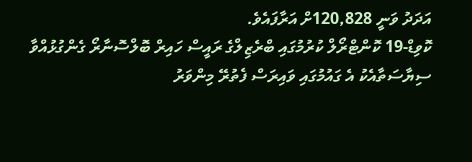އަދަދު ވަނީ 120,828ށް އަރާފައެވެ.
ކޮވިޑް-19 ކޮންޓްރޯލް ކުރުމުގައި ބްރެޒިލްގެ ރައީސް ހައިރް ބޮލްސޮނާރޯ ގެންގުޅުއްވާ ސިޔާސަތާއެކު އެ ގައުމުގައި ވައިރަސް ފެތުރޭ މިންވަރު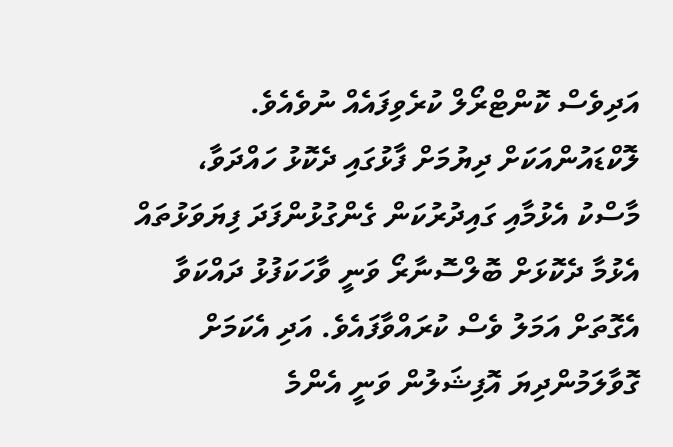އަދިވެސް ކޮންޓްރޯލް ކުރެވިފައެއް ނުވެއެވެ. ލޮކްޑައުންއަކަށް ދިޔުމަށް ފާޅުގައި ދެކޮޅު ހައްދަވާ، މާސްކު އެޅުމާއި ގައިދުރުކަން ގެންގުޅުންފަދަ ފިޔަވަޅުތައް އެޅުމާ ދެކޮޅަށް ބޮލްސޮނާރޯ ވަނީ ވާހަކަފުޅު ދައްކަވާ އެގޮތަށް އަމަލު ވެސް ކުރައްވާފައެވެ. އަދި އެކަމަށް ގޮވާލަމުންދިޔަ އޮފިޝަލުން ވަނީ އެންމެ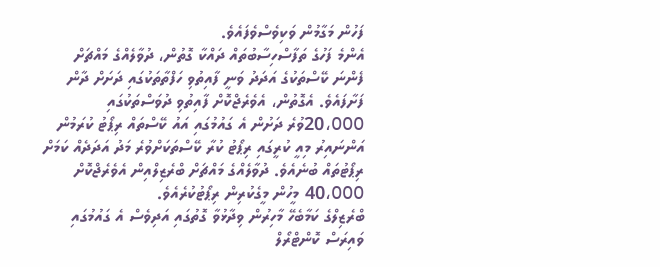ފަހުން މަގާމުން ވަކިވެސްވެފައެވެ.
އެންމެ ފަހުގެ ތަފާސްހިސާބުތައް ދައްކާ ގޮތުން، ދުވާލެއްގެ މައްޗަށް ފެންނަ ކޭސްތަކުގެ އަދަދު ވަނީ ފާއިތުވި ހަފްތާތަކުގައި ދަށަށް ދާން ފަށާފައެވެ. އެގޮތުން، އެވެރެޖްކޮށް ފާއިތުވި ދުވަސްތަކުގައި 20،000ވުރެ ދަށުން އެ ގައުމުގައި އައު ކޭސްތައް ރިޕޯޓު ކުރަމުން އަންނައިރު މިއީ ކުރީގައި ރިޕޯޓު ކުރާ ކޭސްތަކަށްވުރެ މަދު އަދަދެއް ކަމަށް ރިޕޯޓުތައް ބުނެއެވެ. ދުވާލެއްގެ މައްޗަށް ބްރެޒިލްއިން އެވެރެޖްކޮށް 40،000 މީހުން މީގެކުރިން ރިޕޯޓުކުރެއެވެ.
ބްރެޒިލްގެ ކަމާބެހޭ މާހިރުން ވިދާޅުވާ ގޮތުގައި އަދިވެސް އެ ގައުމުގައި ވައިރަސް ކޮންޓްރޯލް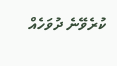ކުރެވޭނެ ދުވަހެއް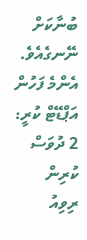ބުނާކަށް ނޭނގެއެވެ.
އެންމެ ފަހުން އަޕްޑޭޓް ކުރީ: 2 ދުވަސް ކުރިން
ރިވިއު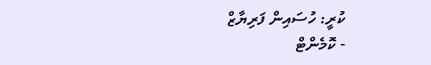ކުރީ: ހުސައިން ފަރިޔާޒް
- ކޮމެންޓް